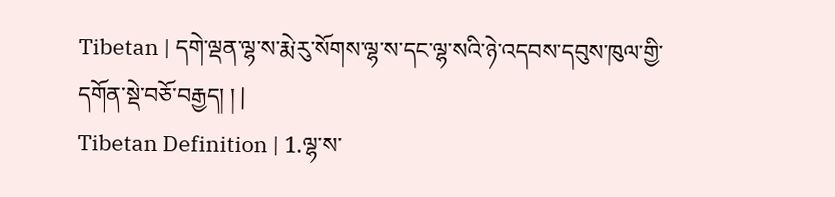Tibetan | དགེ་ལྡན་ལྷ་ས་རྨེ་རུ་སོགས་ལྷ་ས་དང་ལྷ་སའི་ཉེ་འདབས་དབུས་ཁུལ་གྱི་དགོན་སྡེ་བཅོ་བརྒྱད། ། |
Tibetan Definition | 1.ལྷ་ས་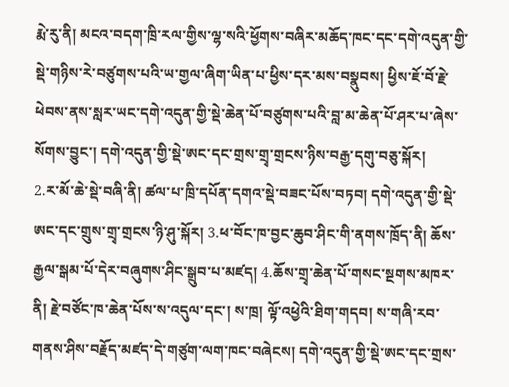རྨེ་རུ་ནི། མངའ་བདག་ཁྲི་རལ་གྱིས་ལྷ་སའི་ཕྱོགས་བཞིར་མཆོད་ཁང་དང་དགེ་འདུན་གྱི་སྡེ་གཉིས་རེ་བཙུགས་པའི་ཡ་གྱལ་ཞིག་ཡིན་པ་ཕྱིས་དར་མས་བསྣུབས། ཕྱིས་ཇོ་བོ་རྗེ་ཕེབས་ནས་སླར་ཡང་དགེ་འདུན་གྱི་སྡེ་ཆེན་པོ་བཙུགས་པའི་བླ་མ་ཆེན་པོ་ཤར་པ་ཞེས་སོགས་བྱུང་། དགེ་འདུན་གྱི་སྡེ་ཨང་དང་གྲས་གྲྭ་གྲངས་ཉིས་བརྒྱ་དགུ་བཅུ་སྐོར།
2.ར་མོ་ཆེ་སྡེ་བཞི་ནི། ཚལ་པ་ཁྲི་དཔོན་དགའ་སྡེ་བཟང་པོས་བཏབ། དགེ་འདུན་གྱི་སྡེ་ཨང་དང་གྲུས་གྲྭ་གྲངས་ཉི་ཤུ་སྐོར། 3.ཕ་བོང་ཁ་བྱང་ཆུབ་ཤིང་གི་ནགས་ཁྲོད་ནི། ཆོས་རྒྱལ་སྒམ་པོ་དེར་བཞུགས་ཤིང་སྒྲུབ་པ་མཛད། 4.ཆོས་གྲྭ་ཆེན་པོ་གསང་སྔགས་མཁར་ནི། རྗེ་བཙོང་ཁ་ཆེན་པོས་ས་འདུལ་དང་། ས་ཁྲ། ལྟོ་འཕྱེའི་ཐིག་གདབ། ས་གཞི་རབ་གནས་ཤིས་བརྗོད་མཛད་དེ་གཙུག་ལག་ཁང་བཞེངས། དགེ་འདུན་གྱི་སྡེ་ཨང་དང་གྲས་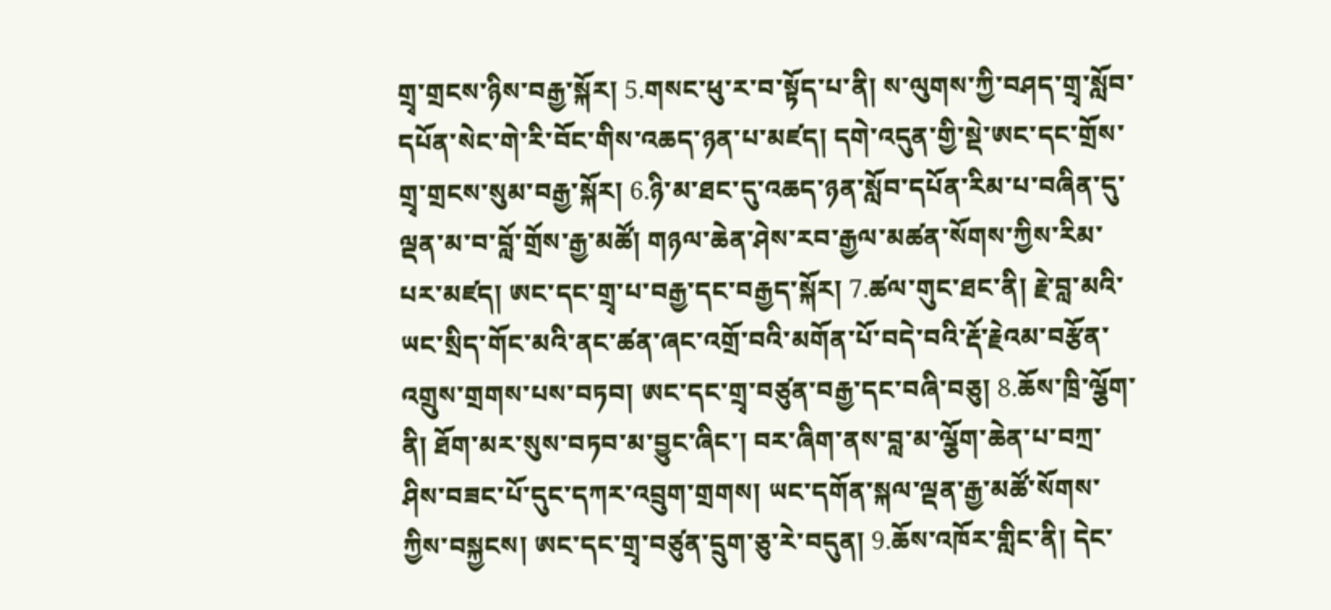གྲྭ་གྲངས་ཉིས་བརྒྱ་སྐོར། 5.གསང་ཕུ་ར་བ་སྟོད་པ་ནི། ས་ལུགས་ཀྱི་བཤད་གྲྭ་སློབ་དཔོན་སེང་གེ་རི་བོང་གིས་འཆད་ཉན་པ་མཛད། དགེ་འདུན་གྱི་སྡེ་ཨང་དང་གྲོས་གྲྭ་གྲངས་སུམ་བརྒྱ་སྐོར། 6.ཉི་མ་ཐང་དུ་འཆད་ཉན་སློབ་དཔོན་རིམ་པ་བཞིན་དུ་ལྡན་མ་བ་བློ་གྲོས་རྒྱ་མཚོ། གཉལ་ཆེན་ཤེས་རབ་རྒྱལ་མཚན་སོགས་ཀྱིས་རིམ་པར་མཛད། ཨང་དང་གྲྭ་པ་བརྒྱ་དང་བརྒྱད་སྐོར། 7.ཚལ་གུང་ཐང་ནི། རྗེ་བླ་མའི་ཡང་སྲིད་གོང་མའི་ནང་ཚན་ཞང་འགྲོ་བའི་མགོན་པོ་བདེ་བའི་རྡོ་རྗེའམ་བརྩོན་འགྲུས་གྲགས་པས་བཏབ། ཨང་དང་གྲྭ་བཙུན་བརྒྱ་དང་བཞི་བཅུ། 8.ཆོས་ཁྲི་ལྕོག་ནི། ཐོག་མར་སུས་བཏབ་མ་བྱུང་ཞིང་། བར་ཞིག་ནས་བླ་མ་ལྕོག་ཆེན་པ་བཀྲ་ཤིས་བཟང་པོ་དུང་དཀར་འབྲུག་གྲགས། ཡང་དགོན་སྐལ་ལྡན་རྒྱ་མཚོ་སོགས་ཀྱིས་བསྐྱངས། ཨང་དང་གྲྭ་བཙུན་དྲུག་ཅུ་རེ་བདུན། 9.ཆོས་འཁོར་གླིང་ནི། དེང་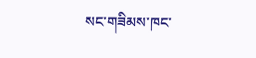སང་གཟིམས་ཁང་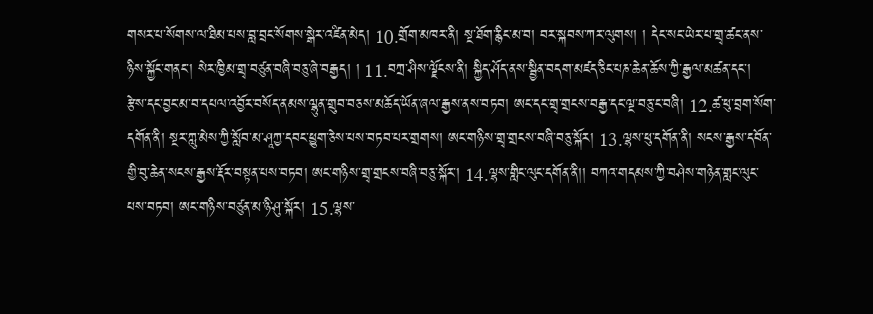གསར་པ་སོགས་ལ་ཐིམ་པས་བླ་བྲང་སོགས་སྒེར་འཛིན་མེད། 10.གྲོག་མཁར་ནི། སྔ་ཐོག་རྙིང་མ་བ། བར་སྐབས་ཀར་ལུགས། ། དེང་སང་ཡེར་པ་གྲྭ་ཚང་ནས་ཉིས་སྐྱོང་གནང་། སེར་ཁྱིམ་གྲྭ་བཙུན་བཞི་བཅུ་ཞེ་བརྒྱད། ། 11.བཀྲ་ཤིས་ལྗོངས་ནི། སྐྱིད་ཤོད་ནས་སྦྱིན་བདག་མཛད་ཅིང་པཎ་ཆེན་ཆོས་ཀྱི་རྒྱལ་མཚན་དང་། རྩེས་དང་བྱང་མ་བ་དཔལ་འབྱོར་བསོད་ནམས་ལྷུན་གྲུབ་བཅས་མཆོད་ཡོན་ཞལ་རྒྱས་ནས་བཏབ། ཨང་དང་གྲྭ་གྲངས་བརྒྱ་དང་ལྔ་བཅུ་ང་བཞི། 12.ཚ་ཕུ་བྲག་སོག་དགོན་ནི། སྔར་ཀླུ་མེས་ཀྱི་སློབ་མ་ཤཱཀྱ་དབང་ཕྱུག་ཅེས་པས་བཏབ་པར་གྲགས། ཨང་གཉིས་གྲྭ་གྲངས་བཞི་བཅུ་སྐོར། 13.ལྷས་ཕུ་དགོན་ནི། སངས་རྒྱས་དབོན་གྱི་བུ་ཆེན་སངས་རྒྱས་རྡོར་བསྟན་པས་བཏབ། ཨང་གཉིས་གྲྭ་གྲངས་བཞི་བཅུ་སྐོར་། 14.ལྷས་གླིང་ལུང་དགོན་ནི།། བཀའ་གདམས་ཀྱི་བཤེས་གཉེན་གླང་ལུང་པས་བཏབ། ཨང་གཉིས་བཙུན་མ་ཉི་ཤུ་སྐོར། 15.ལྷས་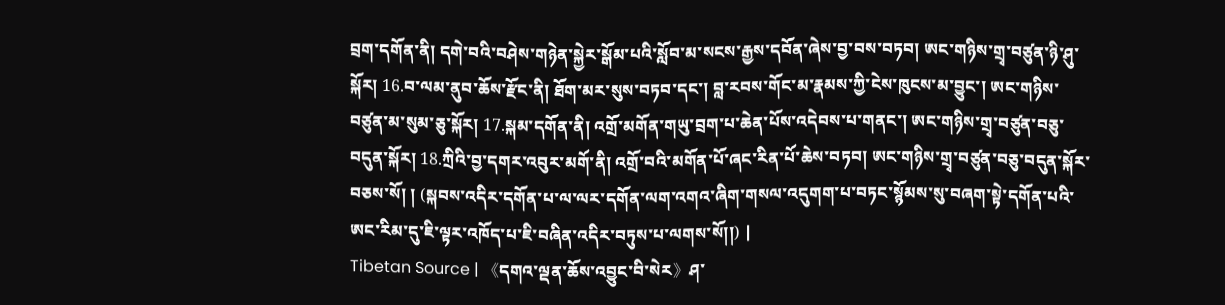བྲག་དགོན་ནི། དགེ་བའི་བཤེས་གཉེན་སྐྱེར་སྒོམ་པའི་སློབ་མ་སངས་རྒྱས་དབོན་ཞེས་བྱ་བས་བཏབ། ཨང་གཉིས་གྲྭ་བཙུན་ཉི་ཤུ་སྐོར། 16.བ་ལམ་ནུབ་ཆོས་རྫོང་ནི། ཐོག་མར་སུས་བཏབ་དང་། བླ་རབས་གོང་མ་རྣམས་ཀྱི་ངེས་ཁུངས་མ་བྱུང་། ཨང་གཉིས་བཙུན་མ་སུམ་ཅུ་སྐོར། 17.སྐམ་དགོན་ནི། འགྲོ་མགོན་གཡུ་བྲག་པ་ཆེན་པོས་འདེབས་པ་གནང་། ཨང་གཉིས་གྲྭ་བཙུན་བཅུ་བདུན་སྐོར། 18.ཀྲིའི་བྱ་དགར་འབུར་མགོ་ནི། འགྲོ་བའི་མགོན་པོ་ཞང་རིན་པོ་ཆེས་བཏབ། ཨང་གཉིས་གྲྭ་བཙུན་བཅུ་བདུན་སྐོར་བཅས་སོ། ། (སྐབས་འདིར་དགོན་པ་ལ་ལར་དགོན་ལག་འགའ་ཞིག་གསལ་འདུགག་པ་བཏང་སྙོམས་སུ་བཞག་སྟེ་དགོན་པའི་ཨང་རིམ་དུ་ཇི་ལྟར་འཁོད་པ་ཇི་བཞིན་འདིར་བཏུས་པ་ལགས་སོ།།) |
Tibetan Source | 《དགའ་ལྡན་ཆོས་འབྱུང་བི་སེར》ཤ་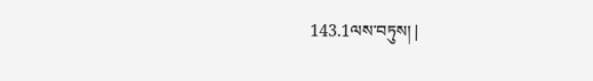143.1ལས་བཏུས། |